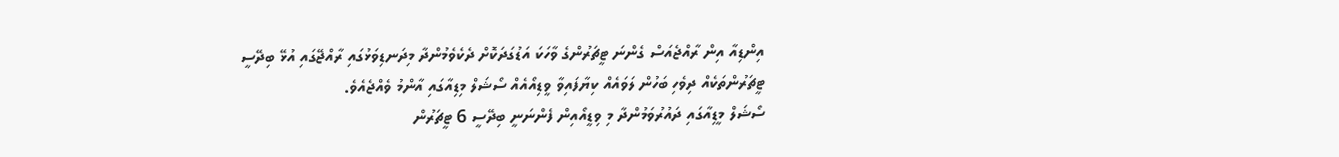އިންޑިއާ އިން ރާއްޖެއަސް ގެންނަ ޓީޗަރުންގެ ވާހަކަ އަޑުގަދަކޮށް ދެކެވެމުންދާ މިދަނޑިވަޅުގައި ރާއްޖޭގައި އުޅޭ ބިދޭސީ ޓީޗަރުންތަކެއް ދިވެހި ބަހުން ލަވައެއް ކިޔާފައިވާ ވީޑިއޯއެއް ސޯޝަލް މިޑިއާގައި އާންމު ވެއްޖެއެވެ.
ސޯޝަލް މީޑިއާގައި ދައުރުވަމުންދާ މި ވިޑީއޯއިން ފެންނަނީ ބިދޭސީ 6 ޓީޗަރުން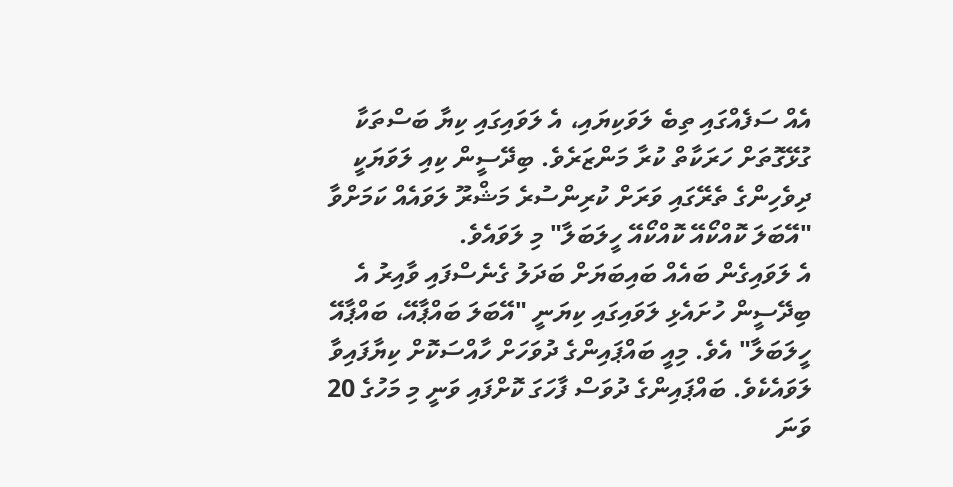އެއް ސަފެއްގައި ތިބެ ލަވަކިޔައި، އެ ލަވައިގައި ކިޔާ ބަސްތަކާ ގުޅޭގޮތަށް ހަރަކާތް ކުރާ މަންޒަރެވެ. ބިދޭސީން ކިއި ލަވަޔަކީ ދިވެހިންގެ ތެރޭގައި ވަރަށް ކުރިންސުރެ މަޝްރޫ ލަވައެއް ކަމަށްވާ "އޭބަލަ ކޮއްކޯއޭ ކޮއްކޯއޭ ހީލަބަލާ" މި ލަވައެވެ.
އެ ލަވައިގެން ބައެއް ބައިބަޔަށް ބަދަލު ގެނެސްފައި ވާއިރު އެ ބިދޭސީން ހުށައެޅި ލަވައިގައި ކިޔަނީ "އޭބަލަ ބައްޕާއޭ، ބައްޕާއޭ ހީލަބަލާ" އެވެ. މިއީ ބައްޕައިންގެ ދުވަހަށް ހާއްސަކޮށް ކިޔާފައިވާ ލަވައެކެވެ. ބައްޕައިންގެ ދުވަސް ފާހަގަ ކޮށްފައި ވަނީ މި މަހުގެ 20 ވަނަ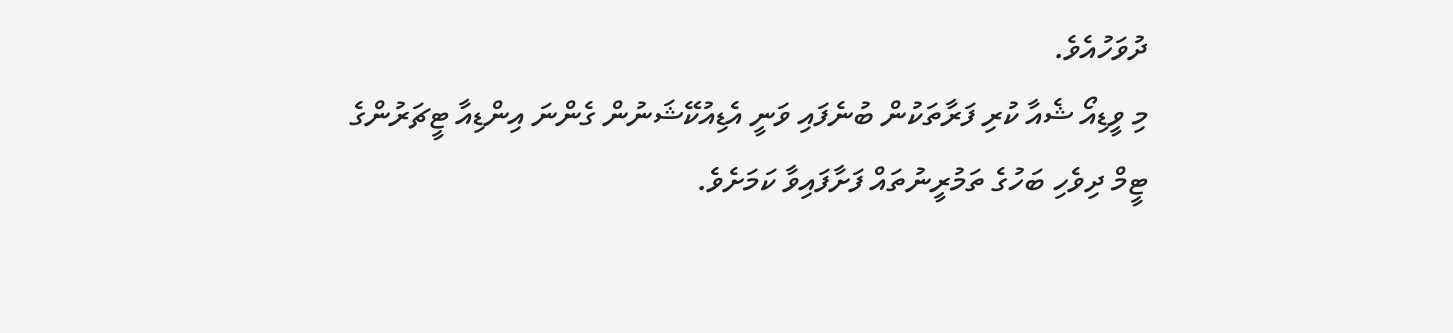ދުވަހުއެވެ.
މި ވީޑިއޯ ޝެއާ ކުރި ފަރާތަކުން ބުނެފައި ވަނީ އެޑިއުކޭޝަނުން ގެންނަ އިންޑިއާ ޓީޗަރުންގެ ޓީމް ދިވެހި ބަހުގެ ތަމުރީނުތައް ފަށާފައިވާ ކަމަށެވެ.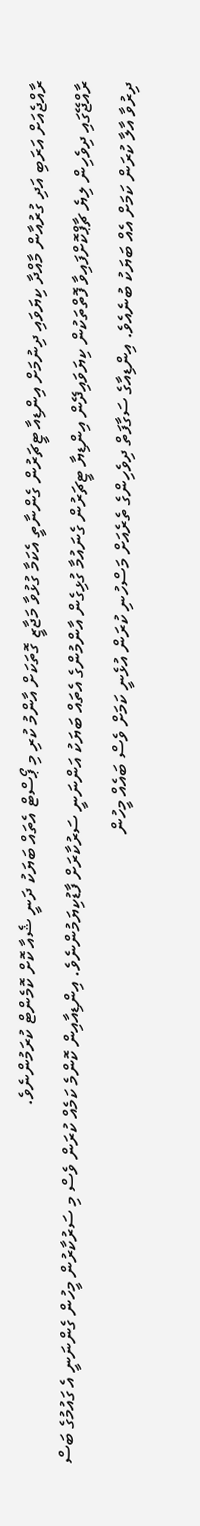ރާއްޖެއަށް އަރަބި އަދި ގުރުއާން މާއްދާ ކިޔަވައި ދިނުމަށް އިންޑިއާ ޓީޗަރުން ގެންނާތީ އެކަމާ ގުޅުވާ މަޖާޒީ ގޮތަކަށް އާންމު ކުރި މި ޕޯސްޓް އެތައް ބަޔަކު ދަނީ ޝެއާ ކޮށް ކޮމެންޓް ކުރަމުންނެވެ.
ރާއްޖޭގައި ދިވެހިން ލިޔެ ޗާޕްކޮށްފައިވާ ފޮތްތަކުން ކިޔަވައިދޭން އިންޑިޔާ ޓީޗަރުން ގެނައުމާ ގުޅިގެން އާންމުންގެ އެތައް ބަޔަކު އަންނަނީ ސަރުކާރަށް ފާޑުކިޔަމުންނެވެ. އިންޑިއާއިން ކޮންމެ ކަމެއް ކުރަން ވެސް މި ސަރުކާރުން މީހުން ގެންނަނީ އެ ގައުމުގެ ބަސް ދިރުވާ އާލާ ކުރަން ކަމަށް އެއް ބަޔަކު ބުނެއެވެ. އިންޑިއާގެ ސަގާފަތް ދިވެހިންގެ ތެރެއަށް މަސްހުނި ކުރަން އުޅެނީ ކަމަށް ވެސް ބައެއް މީހުން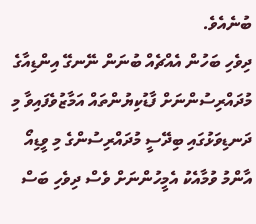ބުނެއެވެ.
ދިވެހި ބަހުން އެއްޗެއް ބުނަން ނޭނގޭ އިންޑިއާގެ މުދައްރިސުންނަށް ފާޑުކިޔުންތައް އަމާޒުވެފައިވާ މި ދަނޑިވަޅުގައި ބިދޭސީ މުދައްރިސުންގެ މި ވީޑިއޯ އާންމު ވުމާއެކު އެމީހުންނަށް ވެސް ދިވެހި ބަސް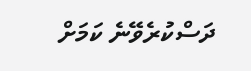ދަސްކުރެވޭނެ ކަމަށް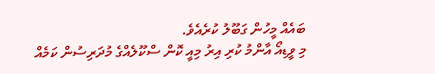ބައެއް މީހުން ގަބޫލު ކުރެއެވެ.
މި ވީޑިއޯ އާންމު ކުރި އިރު މިއީ ކޮން ސްކޫލެއްގެ މުދަރިސުން ކަމެއް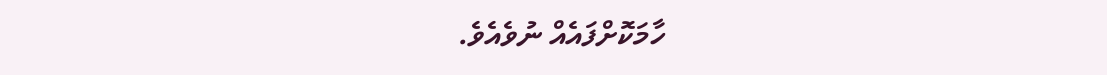ހާމަކޮށްފައެއް ނުވެއެވެ.